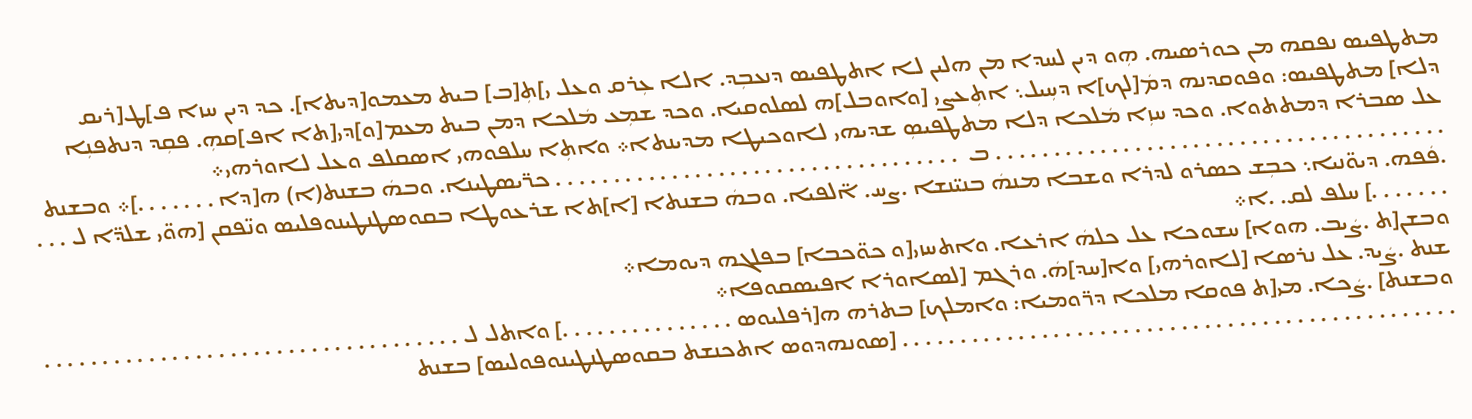ܡܬܛܦܝܣ ܢܦܩܗ ܡܢ ܟܘܪܣܝܗ. ܗܼܘ ܕܝܢ ܠܚܕܐ ܡܢ ܗܠܝܢ ܠܐ ܐܬܛܦܝܣ ܕܢܥܒܼܕ. ܐܠܐ ܥܼܪܩ ܘܥܠ ܝ]ܬܼ[ܒ] ܒܝܬ ܡܥܡܘ[ܕܝܬܐ]. ܟܕ ܕܝܢ ܚܙܐ ܦ]ܛ[ܪܝܩ ܕܠܐ] ܡܬܛܦܝܣ: ܘܦܘܩܕܢܗ ܕܡܿ[ܠܟ]ܐ ܕܚܼܝܠ܆ ܐܬܼܥܨܝ [ܘܐܘܒܠ]ܗ ܠܣܠܘܩܝܐ. ܘܟܕ ܫܡܼܥ ܡܿܠܟܐ ܕܡܢ ܒܝܬ ܡܥܡ[ܘ]ܕܝ[ܬܐ ܐܦ]ܩܗܼ. ܦܩܼܕ ܕܢܬܦܢܼܐ ܥܠ ܣܒܪܐ ܕܡܬܬܘܐ. ܘܟܕ ܚܙܼܐ ܡܿܠܟܐ ܕܠܐ ܡܬܛܦܝܣܼ ܫܕܝܗܝ ܠܐܘܟܝܛܐ ܡܕܝܢܬܐ܀ ܘܐܬܼܐ ܚܠܦܘܗܝ ܐܣܩܠܦ ܘܥܠ ܠܐܘܪܗܝ܀
. . . . . . . . . . . . . . . . . . . . . . . . . . . . . . . . . . . . . . . ܒ  . . . . . . . . . . . . . . . . . . . . . . . . . . . . . . . . . . . ܟܪ̈ܝܣܛܝܢܐ. ܘܒܗܿ ܒܫܢܬ(ܐ) ܗ[ܕܐ . . . . . . .]܀ ܘܒܫܢܬ .ܦܿܦܗ. ܕܝܘ̈ܢܝܐ܆ ܟܒܼܫ ܟܣܪܘ ܠܕܪܐ ܘܫܒܐ ܡܢܗܿ ܒܢܝ̈ܢܫܐ .ܨܚ. ܐ̈ܠܦܝܐ. ܘܒܗܿ ܒܫܢܬܐ [ܐ]ܬܐ ܫܪܥܘܛܐ ܒܩܘܣܛܢܛܝܢܘܦܠܝܣ ܘܢ̈ܦܩܢ [ܗܘ̈ܝ ܫܠܕ̈ܐ ܠ . . . . . . . . . .] ܚܠܦ ܠܩ. .ܐ܀
ܘܒܫܢ[ܬ .ܨܿܝܒ. ܗܘܐ] ܚܫܘܟܐ ܥܠ ܟܠܗܿ ܐܪܥܐ. ܘܐܬܚܙܝ[ܘ ܟܘ̈ܟܒܐ] ܒܦܠܓܗ ܕܝܘܡܐ܀
ܫܢܬ .ܨܿܝܕ. ܥܠ ܢܪܣܐ [ܠܐܘܪܗܝ] ܘܐ[ܚܕ]ܗܿ. ܘܪܓܡ [ܠܣܐܘܪܐ ܐܦܝܣܩܘܦܐ܀
ܘܒܫܢܬ] .ܨܿܟܐ. ܡܝ[ܬ ܦܘܩܐ ܡܠܟܐ ܕܪ̈ܘܡܝܐ: ܘܐܡܠܟ] ܒܬܪܗ ܗ[ܪܦܠܝܘܣ . . . . . . . . . . . . . . .] ܘܐܬܠ ܠ . . . . . . . . . . . . . . . . . . . . . . . . . . . . . . . . . . . . . . . . . . . . . . . . . . . . . . . . . . . . . . . . . . . . . . . . . . . . . . . . . . . . [ܣܘܢܗܕܘܣ ܐܬܟܢܫܬ ܒܩܘܣܛܢܛܝܢܘܦܘܠܝܣ] ܒܫܢܬ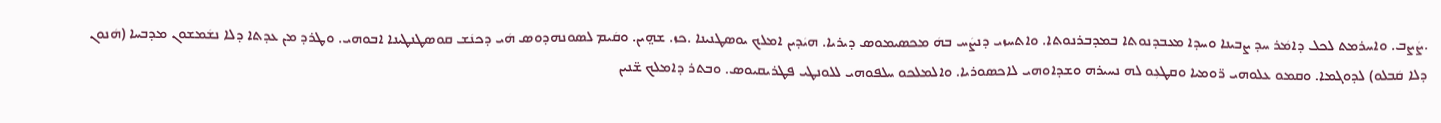.ܨܿܨܒ. ܘܐܚܪܡܬ ܠܟܠ ܕܐܡܿܪ ܚܕ ܨܒܝܢܐ ܘܚܕܐ ܡܥܒܕܢܘܬܐ ܒܡܕܒܪܢܘܬܐ. ܘܐܬܚܙܝ ܕܢܨܿܚ ܒܗܿ ܡܟܣܝܡܘܣ ܕܝܪܝܐ. ܗܝܿܕܝܢ ܐܡܠܟ ܝܘܣܛܢܝܢܐ .ܟܙ. ܫܗ̤ܝܢ. ܘܩܿܝܡ ܠܣܘܢܗܕܘܣ ܗܿܝ ܕܟܢܿܫ ܩܘܣܛܢܛܝܢܐ ܐܒܘܗܝ. ܘܛܪܕ ܡܢ ܥܕܬܐ ܕܠܐ ܢܫܿܡܫܘܢ ܡܕܒܚܐ (ܗܿܢܘܢ
ܕܠܐ ܩܿܒܠܘ) ܠܕܘܓܡܐ. ܘܩܡܘ ܥܠܘܗܝ ܪ̈ܘܡܝܐ ܘܩܛܥܼܘ ܠܗ ܢܚܝܪܗ ܘܫܕܐܘܗܝ ܠܐܟܣܘܪܝܐ. ܘܐܠܡܠܟܘ ܚܠܦܘܗܝ ܠܠܘܢܛܝ ܦܛܪܝܩܝܘܣ. ܘܒܬܪ ܕܐܡܠܟ ܫ̈ܢܝܢ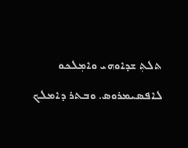ܬܠܬܼ ܫܕܐܘܗܝ ܘܐܡܼܠܟܘ ܠܐܦܣܝܡܪܘܣ. ܘܒܬܪ ܕܐܡܠܟ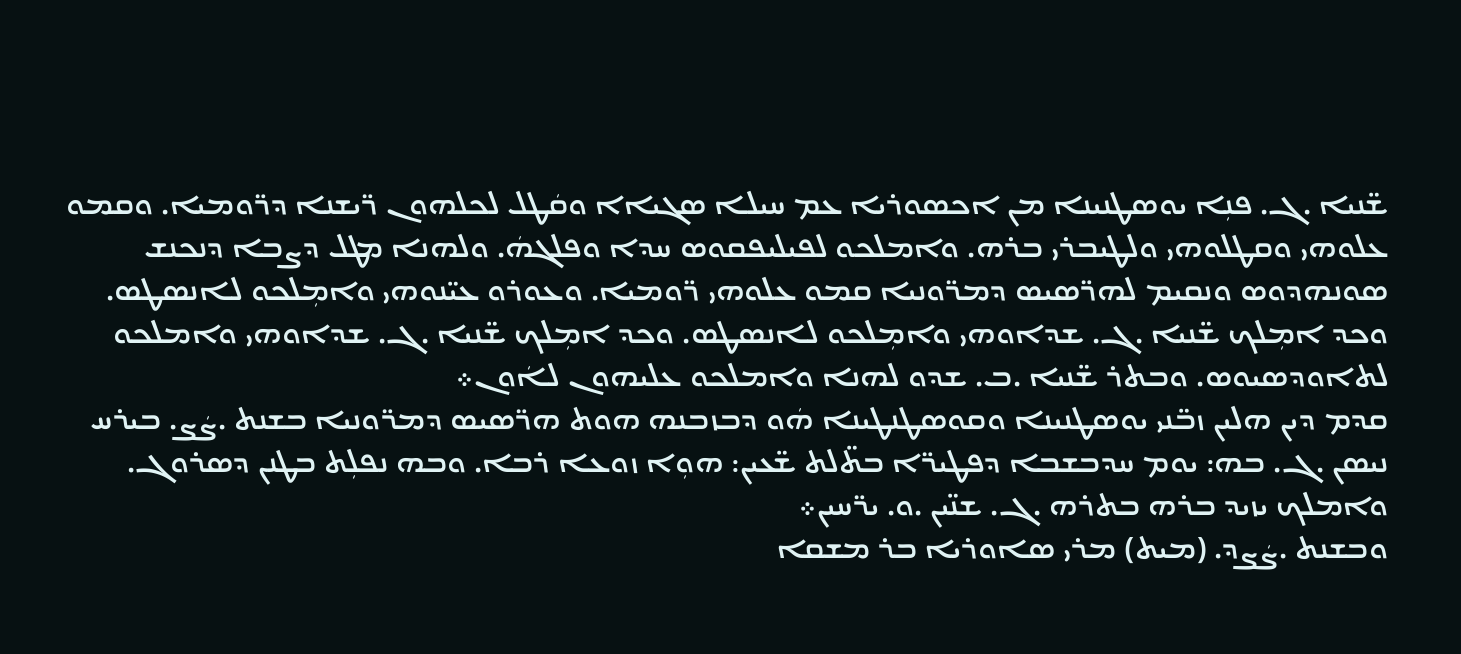ܫ̈ܢܝܐ .ܓ. ܦܢܼܐ ܝܘܣܛܢܝܢܐ ܡܢ ܐܟܣܘܪܝܐ ܥܡ ܚܝܠܐ ܣܓܝܐܐ ܘܩܿܛܠ ܠܟܠܗܘܢ ܪ̈ܝܫܢܐ ܕܪ̈ܘܡܝܐ. ܘܩܡܘ ܥܠܘܗܝ ܘܩܛܠܘܗܝ ܘܠܛܝܒܪܝ ܒܪܗ. ܘܐܡܠܟܘ ܠܦܝܠܝܦܩܘܣ ܚܕܐ ܘܦܠܓܗܿ. ܘܠܗܢܐ ܡܛܠ ܕܨܒܐ ܕܢܟܢܫ ܣܘܢܗܕܘܣ ܘܢܩܝܡ ܠܗܪ̈ܣܝܣ ܕܡܪ̈ܘܢܝܐ ܩܡܘ ܥܠܘܗܝ ܪ̈ܘܡܝܐ. ܘܥܘܪܘ ܥܝ̈ܢܘܗܝ ܘܐܡܼܠܟܘ ܠܐܢܣܛܣ. ܘܟܕ ܐܡܼܠܟ ܫ̈ܢܝܐ .ܓ. ܫܕܐܘܗܝ ܘܐܡܼܠܟܘ ܠܐܢܣܛܣ. ܘܟܕ ܐܡܼܠܟ ܫ̈ܢܝܐ .ܓ. ܫܕܐܘܗܝ ܘܐܡܠܟܘ ܠܬܐܘܕܣܝܘܣ. ܘܒܬܪ ܫ̈ܢܝܐ .ܒ. ܫܕܘ ܠܗܢܐ ܘܐܡܠܟܘ ܥܠܝܗܘܢ ܠܐܿܘܢ܀
ܩܕܡ ܕܝܢ ܗܠܝܢ ܙܒ̈ܢܝ ܝܘܣܛܢܝܢܐ ܘܩܘܣܛܢܛܝܢܐ ܗܿܘ ܕܒܙܒܢܗ ܗܘܬ ܗܪ̈ܣܝܣ ܕܡܪ̈ܘܢܝܐ ܒܫܢܬ .ܨܿܨ. ܒܝܪܚ ܢܝܣܢ .ܓ. ܒܗ: ܝܘܡ ܚܕܒܫܒܐ ܕܦܛܝܪ̈ܐ ܒܬ̈ܠܬ ܫ̈ܥܝܢ: ܗܘܼܐ ܙܘܥܐ ܪܒܐ. ܘܒܗ ܢܦܠܼܬ ܒܛܢܢ ܕܣܪܘܓ. ܘܐܡܠܟ ܝܙܝܕ ܒܪܗ ܒܬܪܗ .ܓ. ܫܢ̈ܝܢ .ܘ. ܝܪ̈ܚܝܢ܀
ܘܒܫܢܬ .ܨܿܨܕ. (ܡܝܬ) ܡܪܝ ܣܐܘܪܝܐ ܒܪ ܡܫܩܐ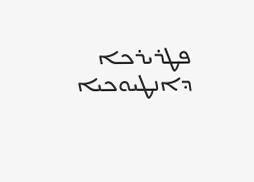ܦܛܪܝܪܟܐ ܕܐܢܛܝܘܟܝܐ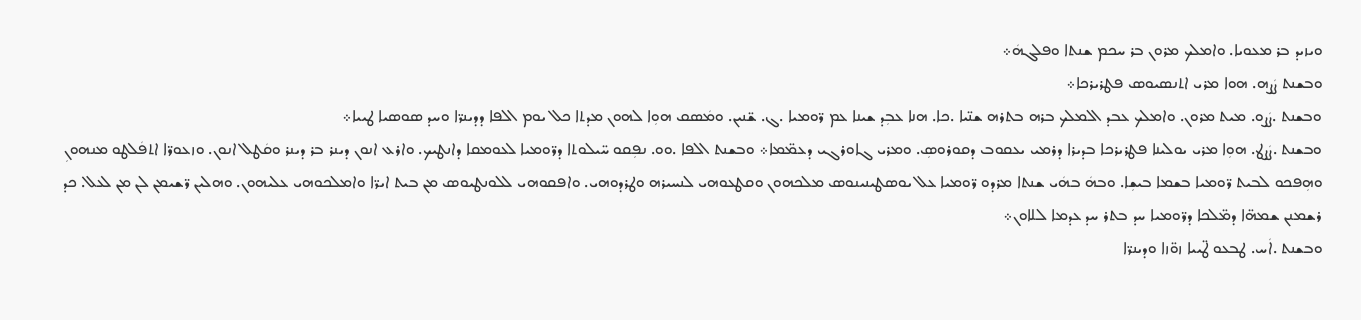ܘܝܙܝܕ ܒܪ ܡܥܘܝܐ. ܘܐܡܠܟ ܡܪܘܢ ܒܪ ܚܟܡ ܫܢܬܐ ܘܦܠܓܗܿ܀
ܘܒܫܢܬ ܨܿܨܗ. ܗܘܐ ܡܪܝ ܐܬܢܣܝܘܣ ܦܛܪܝܪܟܐ܀
ܘܒܫܢܬ .ܨܿܨܘ. ܡܝܬ ܡܪܘܢ. ܘܐܡܠܟ ܥܒܕ ܐܠܡܠܟ ܒܪܗ ܒܬܪܗ ܫܢ̈ܝܐ .ܟܐ. ܗܢܐ ܥܒܼܕ ܫܝܢܐ ܥܡ ܪ̈ܘܡܝܐ .ܓ. ܫ̈ܢܝܢ. ܘܡܿܣܩ ܗܘܼܐ ܠܗܘܢ ܡܕܬܐ ܟܠ ܝܘܡ ܐܠܦܐ ܕܕܝܢܪ̈ܐ ܘܚܕ ܣܘܣܝܐ ܛܝܝܐ܀
ܘܒܫܢܬ .ܨܿܨܛ. ܗܘܼܐ ܡܪܝ ܝܘܠܝܢܐ ܦܛܪܝܪܟܐ ܒܕܝܪܐ ܕܪܡܝ ܝܥܩܘܒ ܕܩܘܪܘܣܼ. ܘܡܪܝ ܓܐܘܪܓܝ ܕܥܡ̈ܡܐ܀ ܘܒܫܢܬ ܐܠܦܐ .ܘܘ. ܢܦܼܩܘ ܚ̈ܝܠܘܬܐ ܕܪ̈ܘܡܝܐ ܠܥܘܡܩܐ ܕܐܢܛܝܟ. ܘܐܪܥ ܐܢܘܢ ܕܝܢܪ ܒܪ ܕܝܢܪ ܘܩܿܛܠ ܐܢܘܢ. ܘܙܥܘܪ̈ܐ ܐܬܦܿܠܛܘ ܡܢܗܘܢܼ ܘܗܼܦܟܘ ܠܒܝܬ ܪ̈ܘܡܝܐ ܒܫܡܐ ܒܝܫܼܐ. ܘܒܗܿ ܒܗܿܝ ܫܢܬܐ ܡܪܕܘ ܪ̈ܘܡܝܐ ܥܠ ܝܘܣܛܝܢܝܢܘܣ ܡܠܟܗܘܢ ܘܩܛܥܘܗܝ ܠܢܚܝܪܗ ܘܛܪܕܘܗܝ. ܘܐܦܩܘܗܝ ܠܠܘܢܛܝܘܣ ܡܢ ܒܝܬ ܐܝܪ̈ܐ ܘܐܡܠܟܘܗܝ ܥܠܝܗܘܢ. ܘܗܠܝܢ ܪ̈ܫܝܡܢ ܠܢ ܡܢ ܠܥܠ. ܟܕ ܪܫܡܢܢ ܫܡܗ̈ܐ ܕܡ̈ܠܟܐ ܕܪ̈ܘܡܝܐ ܚܕ ܒܬܪ ܚܕ ܥܕܡܐ ܠܠܐܘܢ܀
ܘܒܫܢܬ .ܐܿܚ. ܛܒܥܘ ܛ̈ܝܝܐ ܙܘ̈ܙܐ ܘܕܝܢܪ̈ܐ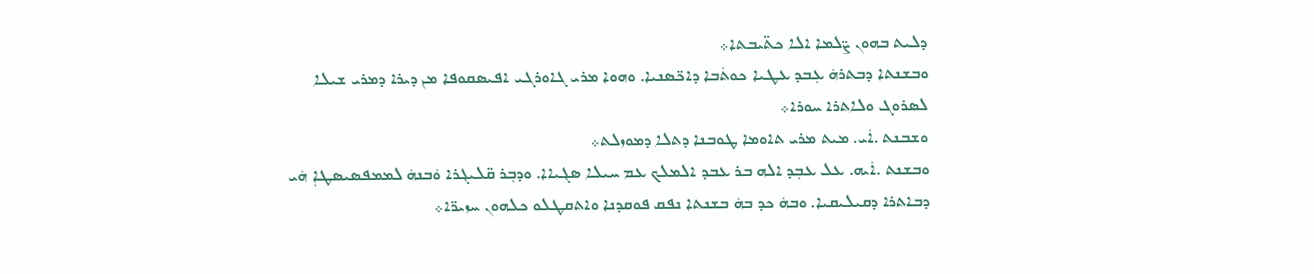ܕܠܝܬ ܒܗܘܢ ܨ̈ܠܡܐ ܐܠܐ ܟܬ̈ܝܒܬܐ܀
ܘܒܫܢܬܐ ܕܒܬܪܗܿ ܥܼܒܕ ܥܛܝܐ ܟܘܬܿܒܐ ܕܐܟ̈ܣܢܝܐ. ܘܗܘܐ ܡܪܝ ܓܐܘܪܓܝ ܐܦܝܣܩܘܦܐ ܡܢ ܕܝܪܐ ܕܡܪܝ ܫܝܠܐ ܠܣܪܘܓ ܘܠܐܬܪܐ ܚܘܪܐ܀
ܘܫܒܢܬ .ܐܿܝ. ܡܝܬ ܡܪܝ ܬܐܘܡܐ ܛܘܒܢܐ ܕܬܠܐ ܕܡܘܙܠܬ܀
ܘܒܫܢܬ .ܐܿܝܗ. ܥܠ ܥܒܼܕ ܐܠܗ ܒܪ ܥܒܕ ܐܠܡܠܟ ܥܡ ܚܝܠܐ ܣܓܝܐܐ. ܘܕܒܼܪ ܩ̈ܠܝܓܪܐ ܘܿܒܢܗܿ ܠܡܡܦܣܝܣܛܐܼ ܗܿܝ ܕܒܐܬܪܐ ܕܩܝܠܝܩܝܐ. ܘܒܗܿ ܟܕ ܒܗܿ ܒܫܢܬܐ ܢܦܩ ܦܘܩܕܢܐ ܘܐܬܩܛܠܘ ܟܠܗܘܢ ܚܙܝܪ̈ܐ܀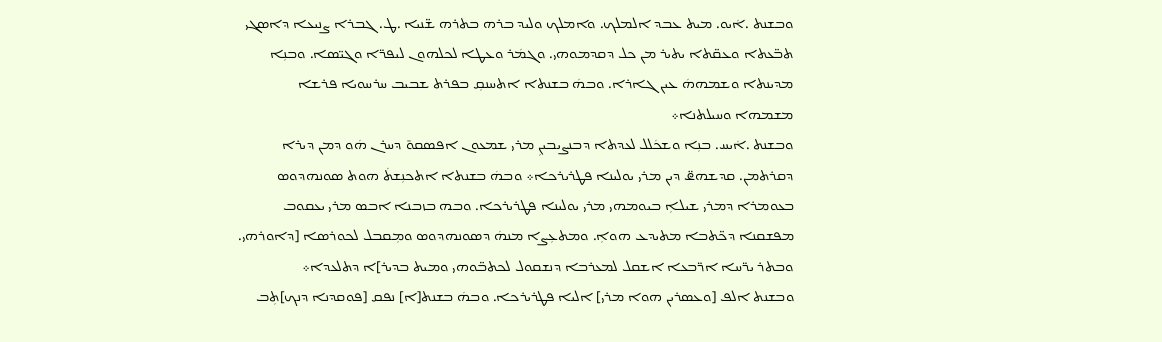ܘܒܫܢܬ .ܐܿܝܘ. ܡܝܬ ܥܒܕ ܐܠܡܠܟ. ܘܐܡܠܟ ܘܠܝܕ ܒܪܗ ܒܬܪܗ ܫ̈ܢܝܐ .ܛ. ܓܒܪܐ ܨܢܝܥܐ ܕܐܣܓܝ ܬܒ̈ܥܬܐ ܘܥܩ̈ܬܐ ܝܬܝܪ ܡܢ ܟܠ ܕܩܕܡܘܗܝ. ܘܓܡܿܪ ܘܥܛܐ ܠܟܠܗܘܢ ܠܝܦܪ̈ܐ ܘܓܝ̈ܣܐ. ܘܒܢܼܐ ܡܕܝܢܬܐ ܘܫܡܗܗܿ ܥܝܢ ܓܐܪܐ. ܘܒܗܿ ܒܫܢܬܐ ܐܬܚܢܩܼ ܒܦܪܬ ܫܒܝܒ ܚܪܚܘܝܐ ܦܪܫܐ ܡܫܡܗܐ ܘܚܝܠܬܢܐ܀
ܘܒܫܢܬ .ܐܿܝܚ. ܒܢܼܐ ܘܫܟܿܠܠ ܠܥܕܬܐ ܕܒܢܨܝܒܝܢܼ ܡܪܝ ܫܡܥܘܢ ܐܦܣܩܘ̄ ܕܚܪܢ ܗܿܘ ܕܡܢ ܕܝܪܐ ܕܩܪܬܡܢ. ܩܕܫܗܧ ܕܝܢ ܡܪܝ ܝܘܠܝܢܐ ܦܛܪܝܪܟܐ܀ ܘܒܗܿ ܒܫܢܬܐ ܐܬܟܢܼܫܬܿ ܗܘܬ ܣܘܢܗܕܘܣ ܒܥܘܡܪܐ ܕܡܪܝ ܫܝܠܐܼ ܒܝܘܡܗܝ ܡܪܝ ܝܘܠܝܢܐ ܦܛܪܝܪܟܐ. ܘܒܗ ܒܙܒܢܐ ܐܒܣ ܡܪܝ ܝܥܩܘܒ ܡܦܫܩܢܐ ܕܟ̈ܬܒܐ ܡܬܝܕܥ ܗܘܐܼ. ܘܡܬܥܼܨܐ ܡܢܗܿ ܕܣܘܢܗܕܘܣ ܘܡܼܩܒܠ ܠܟܘܪܣܐ [ܕܐܘܪܗܝ. ܘܒܬܪ ܝܪ̈ܚܐ ܐܪ̈ܒܥܐ ܐܫܩܠ ܠܡܥܪܒܐ ܕܢܫܩܘܠ ܠܟܬܒ̈ܘܗܝ ܘܡܝܬ ܒܕܝܪ]ܐ ܕܬܠܥܕܐ܀
ܘܒܫܢܬ ܐܠܦ [ܘܥܣܪܝܢ ܗܘܐ ܡܪܝ] ܐܠܝܐ ܦܛܪܝܪܟܐ. ܘܒܗܿ ܒܫܢܬ[ܐ] ܢܦܩ [ܦܘܩܕܢܐ ܕܢܟ]ܬܼܒ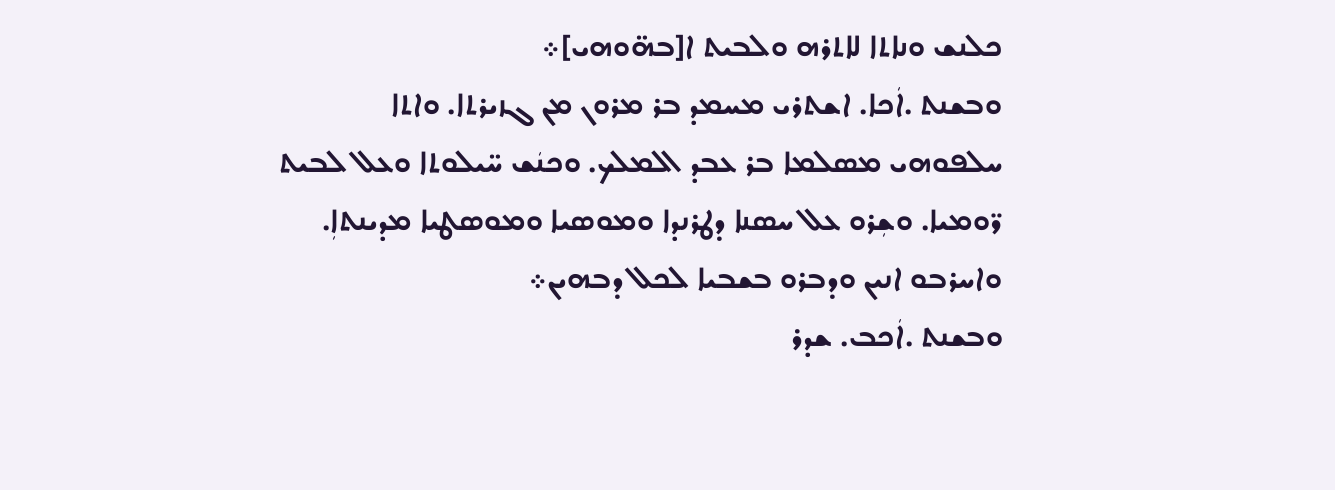ܟܠܢܫ ܘܢܐܬܐ ܠܐܬܪܗ ܘܠܒܝܬ ܐ[ܒܗ̈ܘܗܝ]܀
ܘܒܫܢܬ .ܐܿܟܐ. ܐܫܬܪܝ ܡܚܡܕ ܒܪ ܡܪܘܢ ܡܢ ܓܙܝܪܬܐ. ܘܐܬܐ ܚܠܦܘܗܝ ܡܣܠܡܐ ܒܪ ܥܒܕ ܐܠܡܠܟ. ܘܟܢܿܫ ܚ̈ܝܠܘܬܐ ܘܥܠ ܠܒܝܬ ܪ̈ܘܡܝܐ. ܘܫܼܪܘ ܥܠ ܚܣܢܐ ܕܛܪܢܕܐ ܘܡܘܣܝܐ ܘܡܘܣܛܝܐ ܡܕܝܢܬܐܼ. ܘܐܚܪܒܘ ܐܢܝܢ ܘܕܒܪܘ ܒܫܒܝܐ ܠܟܠ ܕܒܗܝܢ܀
ܘܒܫܢܬ .ܐܿܟܒ. ܫܕܪ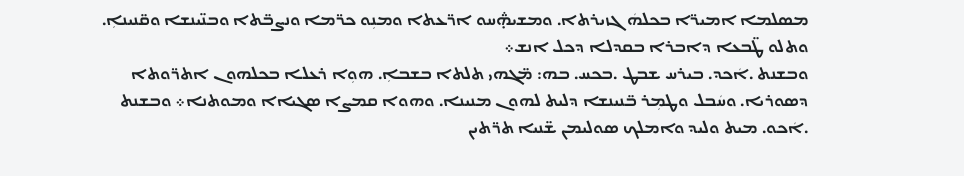ܡܣܠܡܐ ܐܡܝܪ̈ܐ ܒܟܠܗܿ ܓܙܝܪܬܐ. ܘܡܫܞܚܘ ܐܪ̈ܥܬܐ ܘܡܢܼܘ ܟܪ̈ܡܐ ܘܢܨܒ̈ܬܐ ܘܒܢ̈ܝܢܫܐ ܘܩ̈ܢܝܢܐܼ. ܘܬܠܘ ܛ̈ܒܥܐ ܕܐܒܪܐ ܒܩܕܠܐ ܕܟܠ ܐܢܫ܀
ܘܒܫܢܬ .ܐܿܟܕ. ܒܝܪܚ ܫܒܛ .ܒܟܚ. ܒܗ: ܡ̈ܓܗܝ ܬܠܬܐ ܒܫܒܐܼ. ܗܘܼܐ ܪܥܠܐ ܒܟܠܗܘܢ ܐܬܪ̈ܘܬܐ ܕܣܘܪܝܐ. ܘܚܿܒܠ ܘܛܡܼܪ ܒ̈ܢܝܢܫܐ ܕܠܝܬ ܠܗܘܢ ܡܢܝܢܐ. ܘܗܘܐ ܩܡܨܐ ܣܓܝܐܐ ܘܡܘܬܢܐ܀ ܘܒܫܢܬ .ܐܿܟܘ. ܡܝܬ ܘܠܝܕ ܘܐܡܠܟ ܣܘܠܝܡܢ ܫ̈ܢܝܐ ܬܪ̈ܬܝܢ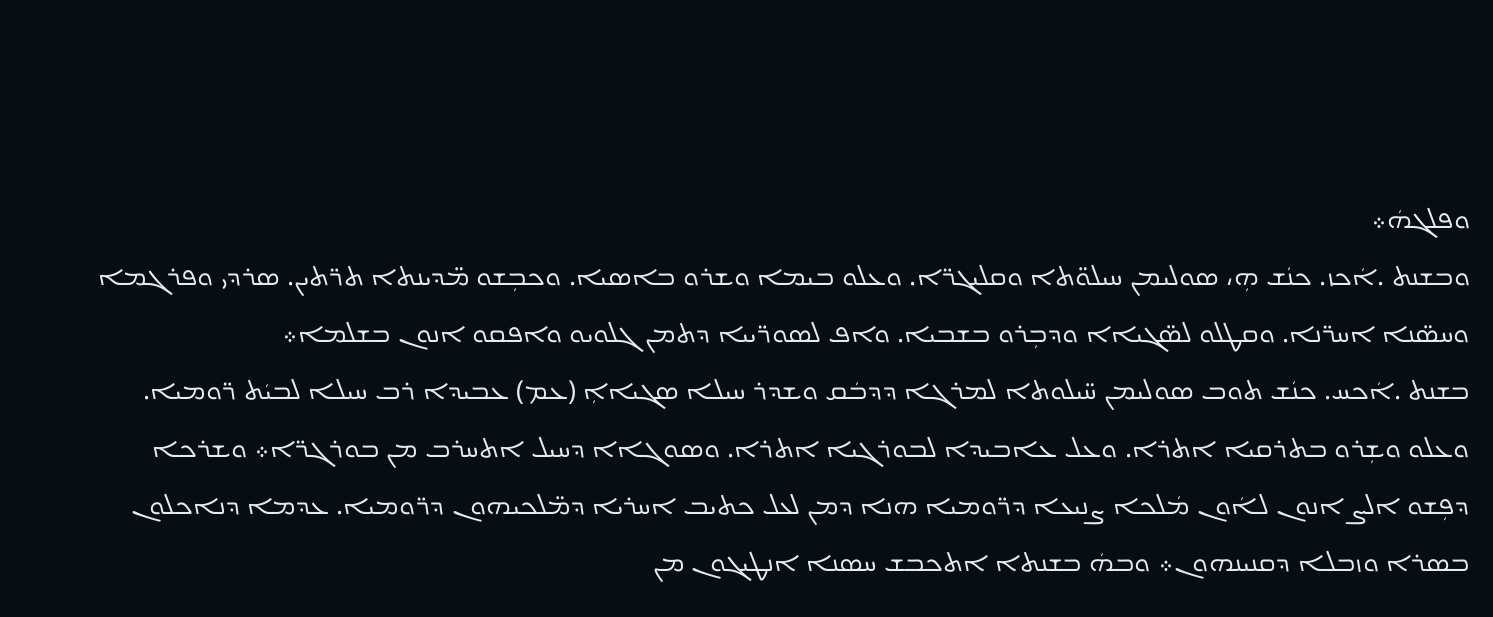ܘܦܠܓܗܿ܀
ܘܒܫܢܬ .ܐܿܟܙ. ܟܢܿܫ ܗܼ، ܣܘܠܝܡܢ ܚܝܠܘ̈ܬܐ ܘܩܠܝܓܪ̈ܐ. ܘܥܠܘ ܒܝܡܐ ܘܫܪܘ ܒܐܣܝܐ. ܘܟܒܼܫܘ ܡ̈ܕܝܢܬܐ ܬܪ̈ܬܝܢ. ܣܪܕܝ ܘܦܪܓܡܐ ܘܚܣ̈ܢܐ ܐܚܪ̈ܢܐ. ܘܩܛܠܘ ܠܣ̈ܓܝܐܐ ܘܕܒܼܪܘ ܒܫܒܝܐ. ܘܐܦ ܠܣܘܪ̈ܝܝܐ ܕܬܡܢ ܓܠܘܝܘ ܘܐܦܩܘ ܐܢܘܢ ܒܫܠܡܐ܀
ܒܫܢܬ .ܐܿܟܚ. ܟܢܿܫ ܬܘܒ ܣܘܠܝܡܢ ܚ̈ܝܠܘܬܐ ܠܡܪܓܐ ܕܕܒܿܩ ܘܫܕܪ ܚܝܠܐ ܣܓܝܐܐܼ (ܥܡ) ܥܒܝܕܐ ܪܒ ܚܝܠܐ ܠܒܝܿܬ ܪ̈ܘܡܝܐ. ܘܥܠܘ ܘܫܼܪܘ ܒܬܪܩܝܐ ܐܬܪܐ. ܘܥܠ ܥܐܒܝܕܐ ܠܒܘܪܓܝܐ ܐܬܪܐ. ܘܣܘܓܐܐ ܕܚܝܠ ܐܬܚܪܒ ܡܢ ܒܘܪܓܪ̈ܐ܀ ܘܫܪܟܐ ܕܦܼܫܘ ܐܠܨ ܐܢܘܢ ܠܐܿܘܢ ܡܿܠܟܐ ܨܢܝܥܐ ܕܪ̈ܘܡܝܐ ܗܢܐ ܕܡܢ ܠܥܠ ܟܬܝܒ ܐܚܪܝܐ ܕܡ̈ܠܟܝܗܘܢ ܕܪ̈ܘܡܝܐ. ܥܕܡܐ ܕܢܐܟܠܘܢ ܒܣܪܐ ܘܙܒܠܐ ܕܩܢܝܢܗܘܢ܀ ܘܒܗܿ ܒܫܢܬܐ ܐܬܟܒܫ ܚܣܢܐ ܐܢܛܝܓܘܢ ܡܢ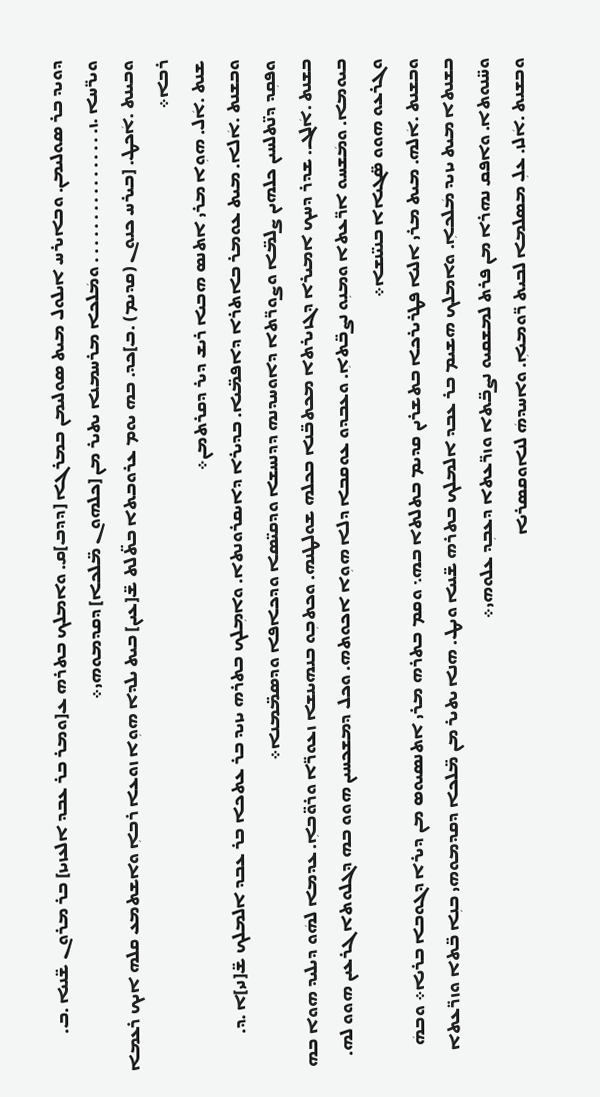ܕܘܝܕ ܒܪ ܣܘܠܝܡܢ. ܘܒܐܝܪܚ ܐܝܠܘܠ ܡܝܬ ܣܘܠܝܡܢ ܒܡܪܓܐ [ܕܕܒ]ܩ. ܘܐܡܠܟ ܒܬܪܗ ܥ[ܘܡܪ ܒܪ ܥܒܕ ܐܠܥܙܝܙ] ܒܪ ܡܪܘܢ ܫ̈ܢܝܐ .ܒ. ܘܝܪ̈ܚܐ .ܙ. . . . . . . . . . . . . . . . ܘܡܿܠܟܐ ܡܪܚܡܢܐ ܝܬܝܪ ܡܢ [ܟܠܗܘܢ ܡ̈ܠܟܐ] ܕܩܕܡܘܗܝ܀
ܘܒܝܢܬ .ܐܿܟܛ. [ܒܝܪܚ ܟܢܘܢ (ܩܕܝܡ) .ܒ]ܟܕ. ܒܗ ܝܘܡ ܥܪܘܒܬܐ ܒܬ̈ܠܬ ܫ̈[ܥܝܢ] ܒܝܬ ܝܠܕܐ ܗܘܼܐ ܙܘܥܐ ܪܒܐܼ ܘܐܫܬܡܥ ܩܠܗ ܐܝܟ ܪܥܡܐ ܪܒܐ܀
ܫܢܬ .ܐܿܠ. ܗܘܼܐ ܡܪܝ ܐܬܢܣ ܗܒܝܐ ܪܝܫ ܕܝܪ ܕܩܪܬܡܢ܀
ܘܒܫܢܬ .ܐܿܠܐ. ܡܝܬ ܥܘܡܪ ܒܐܬܪܐ ܕܐܦܡ̈ܝܐ. ܒܕܝܪܐ ܕܐܝܩܪܘܢܬܐ. ܘܐܡܼܠܟ ܒܬܪܗ ܝܙܝܕ ܒܪ ܥܬܟܐ ܒܪ ܥܒܕ ܐܠܡܠܟ ܫ̈[ܢܝ]ܐ .ܕ. ܘܦܩܼܕ ܕܢ̈ܬܠܚܝܢ ܟܠܗܝܢ ܨܠܡ̈ܐ ܘܨܘܪ̈ܬܐ ܕܐܘܚܕܢܗ ܕܕܢܚܫܐ ܘܕܩܝ̈ܣܐ ܘܕܟܐܦܐ ܘܕܣܡ̈ܡܢܐ܀
ܒܫܢܬ .ܐܿܠܓ. ܫܕܪ ܕܚܟ ܐܡܝܪܐ ܕܓܙܝܪܬܐ ܡܟܬܒ̈ܢܐ ܒܟܠܗ ܫܘܠܛܢܗ. ܘܟܬܒܼܘ ܒܢܗܝܢܫܐ ܙܥܘܪ̈ܐ ܘܪܘ̈ܒܐܼ. ܥܕܡܐ ܠܗܿܘ ܕܝܠܝܕ ܗܘܐ ܒܗ ܒܝܘܡܐ. ܘܡܿܫܚܘ ܐܪ̈ܥܬܐ ܘܡܢܼܘ ܢܨܒ̈ܬܐܼ. ܘܥܒܕܘ ܥܘܩܒܐ ܕܠܐ ܗܘܼܐ ܐܟܘܬܗ. ܘܟܠ ܕܡܫܟܚܝܢ ܗܘܘ ܒܗ ܕܓܠܘܬܐ ܓܪܥܝܢ ܗܘܘ ܠܗ. ܘܓܪܥܘ ܗܘܘ ܣ̈ܓܝܐܐ ܒܢܝ̈ܢܫܐ܀
ܘܒܫܢܬ .ܐܿܠܗ. ܡܝܬ ܡܪܝ ܐܠܝܐ ܦܛܪܝܪܟܐ ܒܬܫܪܝܢ ܩܕܝܡ ܒܬܠܬܐ ܒܗ܆ ܘܩܡ ܒܬܪܗ ܡܪܝ ܐܬܢܣܝܘܣ ܡܢ ܕܝܪܐ ܕܓܘܒܐ ܒܪܝܐ܀ ܘܒܗܿ ܒܫܢܬܐ ܡܝܬ ܝܙܝܕ ܡܿܠܟܐܼ. ܘܐܡܠܟ ܗܫܝܡ ܒܪ ܥܒܕ ܐܠܡܠܟ ܒܬܪܗ ܫ̈ܢܝܐ ܘܝܛ. ܗܢܐ ܝܬܝܪ ܡܢ ܡ̈ܠܟܐ ܕܩܕܡܘܗܝ ܒܢܼܐ ܒ̈ܬܐ ܘܙܪ̈ܥܬܐ ܘܚ̈ܢܘܬܐ. ܘܐܦܩ ܢܗܪܐ ܡܢ ܦܪܬ ܠܡܫܩܝܘ ܢܨܒ̈ܬܐ ܘܙܪ̈ܥܬܐ ܕܥܒܼܕ ܥܠܘܗܝ܀
ܘܒܫܢܬ .ܐܿܠܙ. ܥܠܼ ܡܣܠܡܐ ܠܒܝܬ ܪ̈ܘܡܝܐܼ. ܘܐܚܕܗܿ ܠܢܐܘܩܣܪܝܐ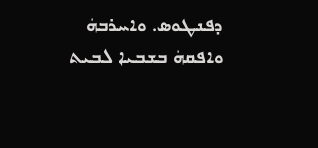ܕܦܢܛܘܣ. ܘܐܚܪܒܗܿ ܘܐܦܩܗܿ ܒܫܒܝܐ ܠܒܝܬ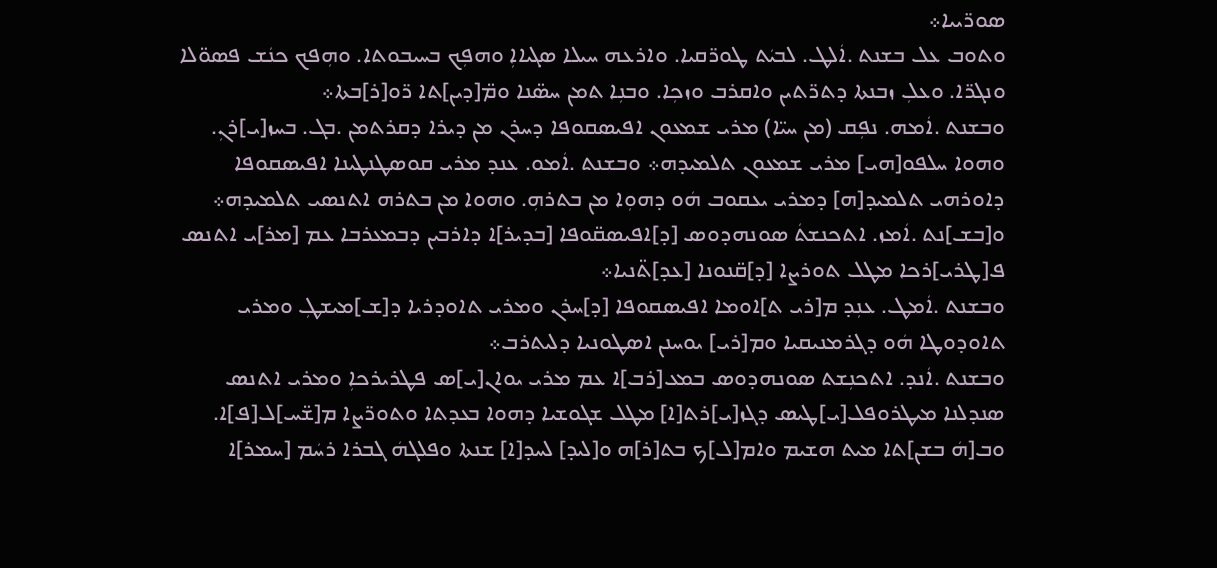ܣܘܪ̈ܝܝܐ܀
ܘܬܘܒ ܥܠ ܒܫܢܬ .ܐܿܠܛ. ܠܒܝܿܬ ܛܘܪ̈ܩܝܐ. ܘܐܪܥܗ ܚܝܠܐ ܣܓܝܐܐܼ ܘܗܦܼܟ ܒܚܝܒܘܬܐ. ܘܗܼܦܟ ܟܢܿܫ ܦܣܘ̈ܠܐ ܘܢܓܪ̈ܐ. ܘܥܠܼ ܙܒܢܬܐ ܕܬܪ̈ܬܝܢ ܘܐܩܪܒ ܘܙܟܼܐ. ܘܒܢܼܐ ܬܡܢ ܚܣ̈ܢܐ ܘܡ̈[ܕܝܢ]ܬܐ ܪ̈ܘ[ܪ]ܒܬܐ܀
ܘܒܫܢܬ .ܐܿܡܗ. ܢܦܼܩ (ܡܢ ܚܝ̈ܐ) ܡܪܝ ܫܡܥܘܢ ܐܦܝܣܩܘܦܐ ܕܚܪܢ ܡܢ ܕܝܪܐ ܕܩܪܬܡܢ .ܒܓ. ܒܚܙ[ܝ]ܪܢܼ. ܘܗܘܐ ܚܠܦܘ[ܗܝ] ܡܪܝ ܫܡܥܘܢ ܬܠܡܝܕܗ܀ ܘܒܫܢܬ .ܐܿܡܘ. ܥܢܕ ܡܪܝ ܩܘܣܛܢܛܝܢܐ ܐܦܝܣܩܘܦܐ ܕܐܘܪܗܝ ܬܠܡܝܕ[ܗ] ܕܡܪܝ ܝܥܩܘܒ ܗܿܘ ܕܗܘܼܐ ܡܢ ܒܬܪܗܼ. ܘܗܘܐ ܡܢ ܒܬܪܗ ܐܬܢܣܝ ܬܠܡܝܕܗ܀
ܘ[ܒܫ]ܢܬ .ܐܿܡܙ. ܐܬܟܢܫܬܿ ܣܘܢܗܕܘܣ [ܕ]ܐܦܝܣܩ̈ܘܦܐ [ܒܕܝܪ]ܐ ܕܐܪܒܝܢ ܕܒܡܥܪܒܐ ܥܡ [ܡܪ]ܝ ܐܬܢܣ ܦ[ܛܪܝ]ܪܟܐ ܡܛܠ ܬܘܪܨܐ [ܕ]ܩ̈ܢܘܢܐ [ܥܕ]ܬ̈ܢܝܐ܀
ܘܒܫܢܬ .ܐܿܡܛ. ܥܢܼܕ ܡ[ܪܝ ܬ]ܐܘܡܐ ܐܦܝܣܩܘܦܐ [ܕ]ܚܪܢ ܘܡܪܝ ܬܐܘܕܪܝܐ ܕ[ܫ]ܡܝܫܛܼ ܘܡܪܝ ܬܐܘܕܘܛܐ ܗܿܘ ܕܓܪܡܢܝܩܝܐ ܘܡ[ܪܝ] ܝܘܚܢܢ ܐܣܛܘܢܝܐ ܕܠܝܬܪܒ܀
ܘܒܫܢܬ .ܐܿܢܕ. ܐܬܟܢܼܫܬ ܣܘܢܗܕܘܣ ܒܡܥ[ܪܒ]ܐ ܥܡ ܡܪܝ ܝܘܐܢ[ܝ]ܣ ܦܛܪܝܪܟܐܼ ܘܡܪܝ ܐܬܢܣ ܣܢܕܠܢܐ ܡܝܛܪܘܦܠ[ܝ]ܛܝܣ ܕܓܙ[ܝ]ܪܬ[ܐ] ܡܛܠ ܫܓܘܫܝܐ ܕܗܘܐ ܒܥܕܬܐ ܘܬܘܪ̈ܨܐ ܡ[ܫ̈ܚ]ܠ[ܦ]ܐ. ܘܒ[ܗܿ ܒܫܢ]ܬܐ ܡܝܬ ܗܫܝܡ ܘܐܡ[ܠ]ܟ ܒܬ[ܪ]ܗ ܘ[ܠܝܕ] ܠܚܕ[ܐ] ܫܢܬܐ ܘܦܠܓܗܿ ܓܒܪܐ ܪܚܿܡ [ܚܡܪ]ܐ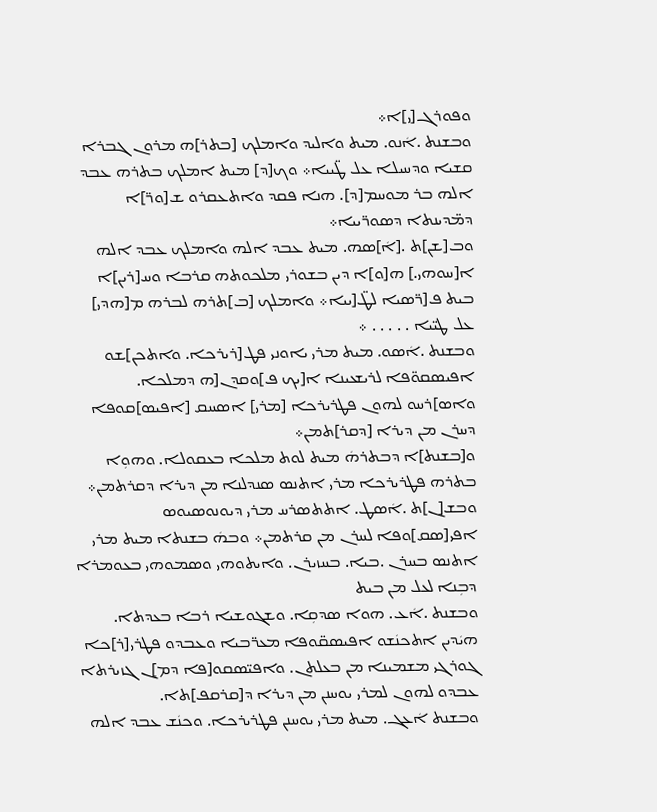ܘܦܘܪܓ[ܝ]ܐ܀
ܘܒܫܢܬ .ܐܿܢܘ. ܡܝܬ ܘܐܠܝܕ ܘܐܡܠܟ [ܒܬܪ]ܗ ܡܪܘܢ ܓܒܪܐ ܩܫܝܐ ܘܕܚܝܠܐ ܥܠ ܛ̈ܝܝܐ܀ ܘܟ[ܕ] ܡܝܬ ܐܡܠܟ ܒܬܪܗ ܥܒܕ ܐܠܗ ܒܪ ܡܘܚܡ[ܕ]. ܗܢܐ ܦܩܕ ܘܐܬܥܩܪܘ ܫ[ܘܪ̈]ܐ ܕܡ̈ܕܝܢܬܐ ܕܣܘܪ̈ܝܝܐ܀
ܘܒ[ܫܢ]ܬ .[ܐܿ]ܣܗ. ܡܝܬ ܥܒܕ ܐܠܗ ܘܐܡܠܟ ܥܒܕ ܐܠܗ ܐ[ܚܘܗܝ.] ܗ[ܘ]ܐ ܕܝܢ ܒܫܘܪܝ ܡܠܟܘܬܗ ܩܪܒܐ ܘܚ[ܪܝܢ]ܐ ܒܝܬ ܦ[ܪ̈ܣܝܐ ܠܛ̈[ܝܝܐ܀ ܘܐܡܠܟ [ܒ]ܬܪܗ ܠܒܪܗ ܡ[ܗܕܝ] ܥܠ ܛܝ̈ܝܐ . . . . . ܀
ܘܒܫܢܬ .ܐܿܣܘ. ܡܝܬ ܡܪܝ ܝܐܘܢܝ ܦܛ[ܪܝܪܟܐ. ܘܐܬܟܢ]ܫܘ ܐܦܝܣܩܘ̈ܦܐ ܠܪܝܫܥܝܢܐ ܐ[ܝܟ ܦ]ܘܩܕܢ[ܗ ܕܡܠܟܐ. ܘܐܣ]ܪܚܘ ܠܗܘܢ ܦܛܪܝܪܟܐ [ܡܪܝ] ܐܣܚܩ [ܐܦܝܣ]ܩܘܦܐ ܕܚܪܢ ܡܢ ܕܝܪܐ [ܕܩܪ]ܬܡܢ܀
ܘ[ܒܫܢܬ]ܐ ܕܒܬܪܗܿ ܡܝܬ ܠܘܬ ܡܠܟܐ ܒܥܩܘܠܐ. ܘܗܘܼܐ ܒܬܪܗ ܦܛܪܝܪܟܐ ܡܪܝ ܐܬܢܣ ܣܢܕܠܢܐ ܡܢ ܕܝܪܐ ܕܩܪܬܡܢ܀
ܘܒܫ[ܢ]ܬ .ܐܿܣܛ. ܐܬܬܣܪܚ ܡܪܝ ܕܝܘܢܘܣܝܘܣ ܐܦܝ[ܣܩ]ܘܦܐ ܠܚܪܢ ܡܢ ܩܪܬܡܢ܀ ܘܒܗܿ ܒܫܢܬܐ ܡܝܬ ܡܪܝ ܐܬܢܣ ܒܚܪܢ .ܒܝܐ. ܒܚܙܝܪܢ. ܘܐܝܬܘܗܝ ܘܣܡܘܗܝ ܒܥܘܡܪܐ ܕܒܼܢܐ ܠܥܠ ܡܢ ܒܝܬ
ܘܒܫܢܬ .ܐܿܥ. ܗܘܐ ܣܕܩܼܐ. ܘܫܓܘܫܝܐ ܪܒܐ ܒܥܕܬܐ. ܗܝܿܕܝܢ ܐܬܟܢܿܫܘ ܐܦܝܣܩ̈ܘܦܐ ܡܥܪ̈ܒܝܐ ܘܥܒܕܘ ܦܛܪܝ[ܪ]ܟܐ ܓܘܪܓܝ ܡܫܡܝܢܐ ܡܢ ܒܥܠܬܢ. ܘܐܦܝ̈ܣܩܘ[ܦܐ ܕܡ]ܢ ܓܙܝܪܬܐ ܥܒܕܘ ܠܗܘܢ ܠܡܪܝ ܝܘܚܢܢ ܡܢ ܕܝܪܐ ܕ[ܩܪܩܦ]ܬܐ.
ܘܒܫܢܬ ܐܿܥܓ. ܡܝܬ ܡܪܝ ܝܘܚܢܢ ܦܛܪܝܪܟܐ. ܘܟܢܿܫ ܥܒܕ ܐܠܗ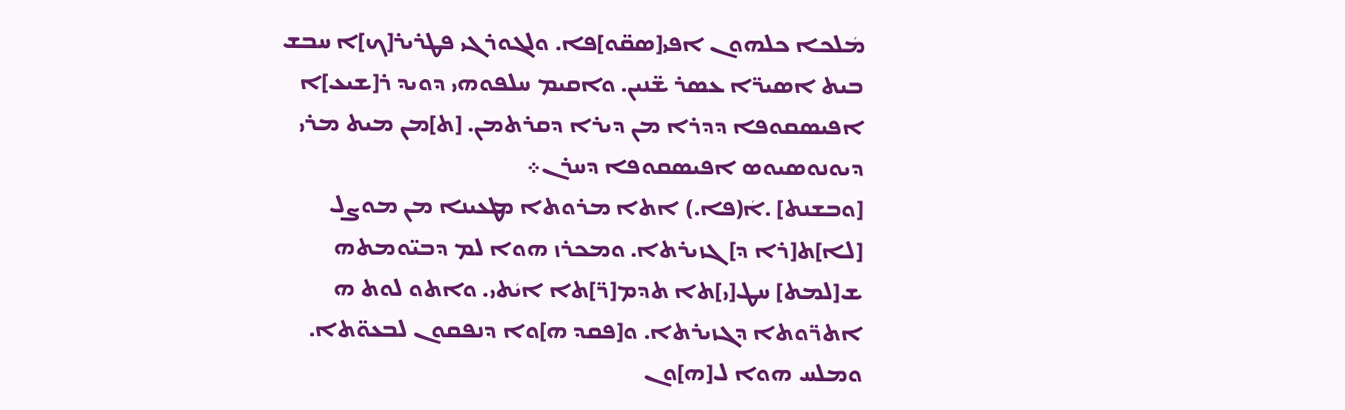ܡܿܠܟܐ ܟܠܗܘܢ ܐܦܝ[ܣܩ̈ܘ]ܦܐ. ܘܠܓܘܪܓܝ ܦܛܪܝܪ[ܟ]ܐ ܚܒܫ ܒܝܬ ܐܣܝܪ̈ܐ ܥܣܪ ܫ̈ܢܝܢ. ܘܐܩܝܡ ܚܠܦܘܗܝ ܕܘܝܕ ܪ[ܫܝܥ]ܐ ܐܦܝܣܩܘܦܐ ܕܕܪܐ ܡܢ ܕܝܪܐ ܕܩܪܬܡܢ. [ܬ]ܡܢ ܡܝܬ ܡܪܝ ܕܝܘܢܘܣܝܘܣ ܐܦܝܣܩܘܦܐ ܕܚܪܢ܀
[ܘܒܫܢܬ] .ܐܿ(ܦܐ.) ܐܬܐ ܡܪܘܬܐ ܡܛܥܝܢܐ ܡܢ ܡܘܨܠ [ܠܐ]ܬ[ܪܐ ܕ] ܓܙܝܪܬܐ. ܘܡܟܪܙ ܗܘܐ ܠܡ ܕܒܝ̈ܘܡܬܗ ܫ[ܠܡܬ] ܚܛ[ܝ]ܬܐ ܬܕܡ[ܪ̈]ܬܐ ܐܝܿܬܝ. ܘܐܬܘ ܠܘܬ ܗ ܐܬܪ̈ܘܬܐ ܕܓܙܝܪܬܐ. ܘ[ܦܩܕ ܗ]ܘܐ ܕܢܦܩܘܢ ܠܒܥܘ̈ܬܐ. ܘܡܠܚ ܗܘܐ ܠ[ܗ]ܘܢ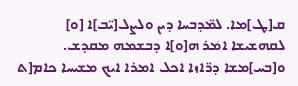ܩ[ܛ]ܡܐ. ܠܡ̈ܕܒܚܐ ܕܝܢ ܘܠܨܠ[ܝ̈ܒ]ܐ [ܘ] ܠܩܗܫܝܫܐ ܐܡܿܪ ܗ[ܘ]ܐ ܕܒܫܡܗ ܡܩܕܫ. ܘ[ܒܚ]ܡܫܐ ܕܪ̈ܐܙܐ ܐܟܠ ܐܡܪܐ ܐܝܟ ܡܫܝܚܐ ܟܐܡ[ܬ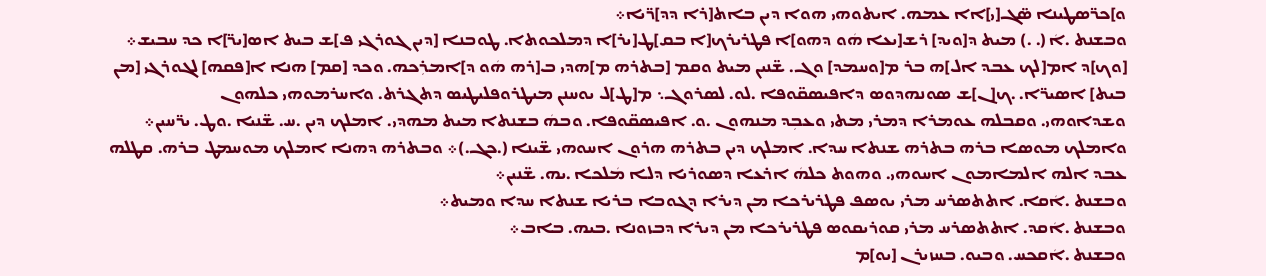ܘ]ܟܪ̈ܣܛܝܢܐ ܣ̈ܓ[ܝ]ܐܐ ܥܡܗ. ܐܝܬܘܗܝ ܗܘܐ ܕܝܢ ܒܐܬ[ܪܐ ܕܕ]ܪ̈ܝܐ܀
ܘܒܫܢܬ .ܐܿ (. .) ܡܝܬ ܕ[ܘܝܕ] ܪܫ[ܝܥܐ ܗܿܘ ܕܗܘ]ܐ ܦܛܪܝܪܟ[ܐ ܒܩ]ܛ[ܝܪ]ܐ ܕܡܠܟܘܬܐ. ܛܘܒܢܐ [ܕܝܢ ܓܘܪܓܝ ܦ]ܫ ܒܝܬ ܐܣ[ܝܪ̈]ܐ ܟܕ ܚܒܝܫ܀ [ܘܟ]ܕ ܐܡ[ܠܟ ܥܒܕ ܐܠ]ܗ ܒܪ ܡ[ܘܚܡܕ] ܘܓ. ܫ̈ܢܝܢ ܡܝܬ ܘܩܡ [ܒܬܪܗ ܡ]ܗܕܝ ܒ[ܪܗ ܗܿܘ ܕ]ܐܡܪܼܟܗ. ܘܟܕ [ܩܡ] ܗܢܐ ܐ[ܦܩܗ] ܠܓܘܪܓܝ [ܡܢ ܒܝܬ] ܐܣܝܪ̈ܐ. .ܟ[ܢ]ܫ ܣܘܢܗܕܘܣ ܕܐܦܝܣܩ̈ܘܦܐ .ܠܘ. ܠܣܪܘܓ܆ ܡ[ܛ]ܠ ܝܘܚܢܢ ܡܝܛܪܘܦܠܝܛܝܣ ܕܬܓܪܬ. ܘܐܚܪܡܘܗܝ ܟܠܗܘܢ
ܘܫܕܐܘܗܝ. ܘܩܒܠܗ ܥܘܡܪܐ ܕܡܪܝ ܡܬܝ ܘܥܒܼܕ ܡܢܗܘܢ .ܘ. ܐܦܝܣܩ̈ܘܦܐ. ܘܒܗܿ ܒܫܢܬܐ ܡܝܬ ܡܗܕܝ. ܐܡܠܟ ܕܝܢ .ܚ. ܫ̈ܢܝܐ .ܘܛ. ܝܪ̈ܚܝܢ܀ ܘܐܡܠܟ ܡܘܣܐ ܒܪܗ ܒܬܪܗ ܫܢܬܐ ܚܕܐ. ܐܡܠܟ ܕܝܢ ܒܬܪܗ ܗܪܘܢ ܐܚܘܗܝ ܫ̈ܝܢܐ (.ܟܓ.)܀ ܘܒܬܪܗ ܕܗܢܐ ܐܡܠܟ ܡܘܚܡܛ ܒܪܗ. ܩܛܠܗ ܥܒܕ ܐܠܗ ܐܠܡܐܡܘܢ ܐܚܘܗܝ. ܘܗܘܬ ܟܠܗܿ ܐܪܥܐ ܕܣܘܪܝܐ ܕܠܐ ܡܿܠܟܐ .ܝܗ. ܫ̈ܢܝܢ܀
ܘܒܫܢܬ .ܐܿܩܐ. ܐܬܬܣܪܚ ܡܪܝ ܝܘܣܦ ܦܛܪܝܪܟܐ ܡܢ ܕܝܪܐ ܕܓܘܒܐ ܒܪܝܐ ܫܢܬܐ ܚܕܐ ܘܡܝܬ܀
ܘܒܫܢܬ .ܐܿܩܕ. ܐܬܬܣܪܚ ܡܪܝ ܩܘܪܝܩܘܣ ܦܛܪܝܪܟܐ ܡܢ ܕܝܪܐ ܕܒܙܘܢܐ .ܒܝܗ. ܒܐܒ܀
ܘܒܫܢܬ .ܐܿܩܟܚ. ܘܒܝܘ. ܒܚܙܝܪܢ [ܝܘ]ܡ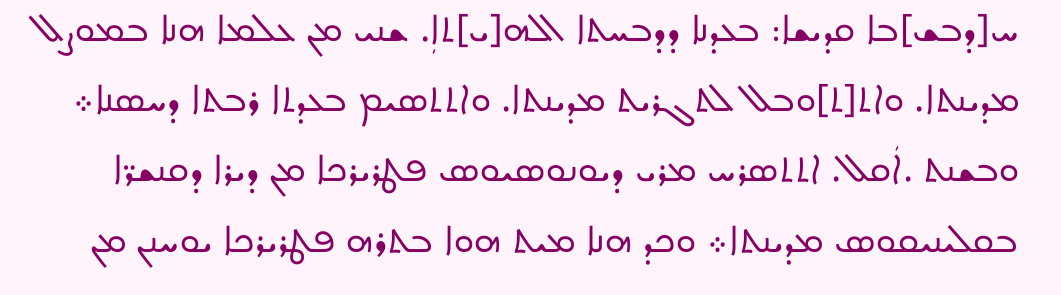ܚ[ܕܒܫ]ܒܐ ܩܕܝܫܐ: ܒܥܕܢܐ ܕܕܒܚܬܐ ܐܠܗ[ܝ]ܬܐܼ. ܫܢܝ ܡܢ ܥܠܡܐ ܗܢܐ ܒܡܘܨܠ ܡܕܝܢܬܐ. ܘܐܬ[ܬ]ܘܒܠ ܠܬܓܪܝܬ ܡܕܝܢܬܐ. ܘܐܬܬܣܝܡ ܒܥܕܬܐ ܪܒܬܐ ܕܚܣܢܐ܀ ܘܒܫܢܬ .ܐܿܩܠ. ܐܬܬܣܪܚ ܡܪܝ ܕܝܘܢܘܣܝܘܣ ܦܛܪܝܪܟܐ ܡܢ ܕܝܪܐ ܕܩܢܫܪ̈ܐ ܒܩܠܝܢܝܩܘܣ ܡܕܝܢܬܐ܀ ܘܟܕ ܗܢܐ ܡܝܬ ܗܘܐ ܒܬܪܗ ܦܛܪܝܪܟܐ ܝܘܚܢܢ ܡܢ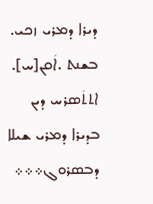ܕܝܪܐ ܕܡܪܝ ܙܟܝ. ܒܫܢܬ .ܐܿܩܢ[ܚ]. ܐܬܬܿܣܪܚ ܕܝܢ ܒܕܝܪܐ ܕܡܪܝ ܫܝܠܐ ܕܒܣܪܘܓ܀܀܀